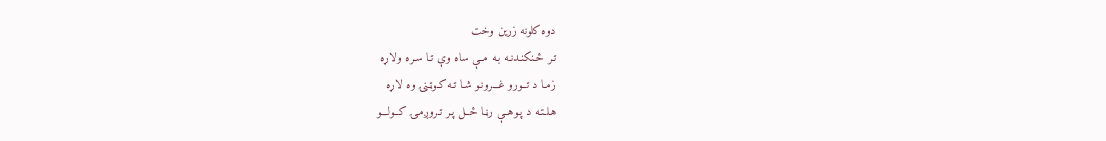دوه کلونه زرين وخت
تـر ځـنکنـدنـه بـه مــې ساه وې تـا سـره ولاړه
زمـا د تــورو غـــرونـو شـا تـه کـوټـنۍ وه لاړه
هـلـتـه د پـوهــې رڼـا ځــل پـر تـروږمـۍ کــولـــو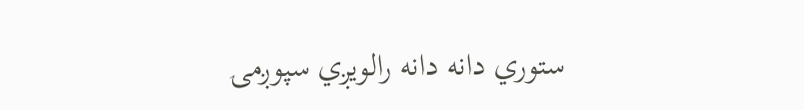ستوري دانه دانه رالویږي سپوږمۍ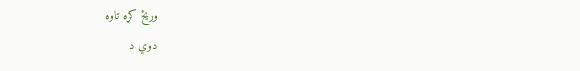وريځ کړه تاوه
دوي د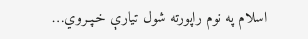اسلام په نوم راپورته شول تيارې خـپـروي…